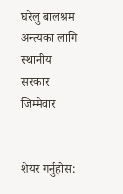घरेलु बालश्रम अन्त्यका लागि स्थानीय सरकार जिम्मेवार


शेयर गर्नुहोस: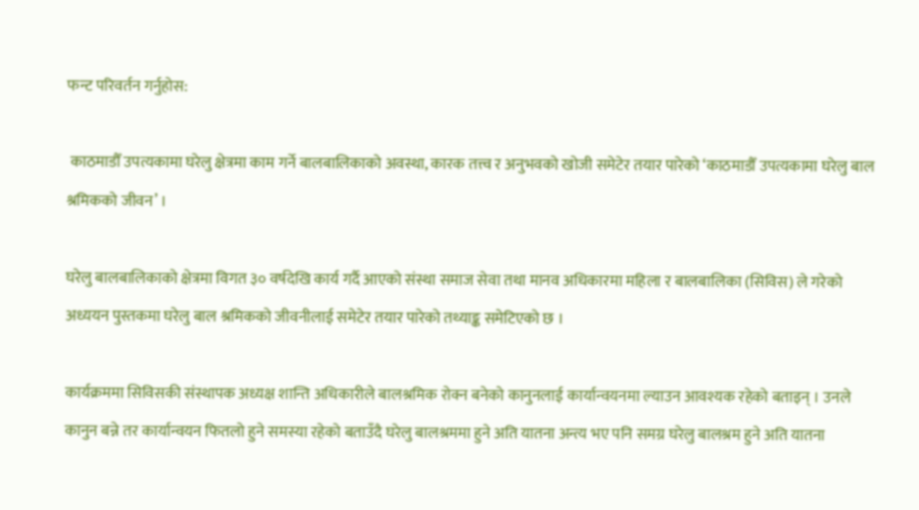फन्ट परिवर्तन गर्नुहोस:

 काठमाडौँ उपत्यकामा घरेलु क्षेत्रमा काम गर्ने बालबालिकाको अवस्था, कारक तत्त्व र अनुभवको खोजी समेटेर तयार पारेको ‘काठमाडौँ उपत्यकामा घरेलु बाल श्रमिकको जीवन’ ।

घरेलु बालबालिकाको क्षेत्रमा विगत ३० वर्षदेखि कार्य गर्दै आएको संस्था समाज सेवा तथा मानव अधिकारमा महिला र बालबालिका (सिविस) ले गरेको अध्ययन पुस्तकमा घरेलु बाल श्रमिकको जीवनीलाई समेटेर तयार पारेको तथ्याङ्क समेटिएको छ ।

कार्यक्रममा सिविसकी संस्थापक अध्यक्ष शान्ति अधिकारीले बालश्रमिक रोक्न बनेको कानुनलाई कार्यान्वयनमा ल्याउन आवश्यक रहेको बताइन् । उनले कानुन बन्ने तर कार्यान्वयन फितलो हुने समस्या रहेको बताउँदै घरेलु बालश्रममा हुने अति यातना अन्त्य भए पनि समग्र घरेलु बालश्रम हुने अति यातना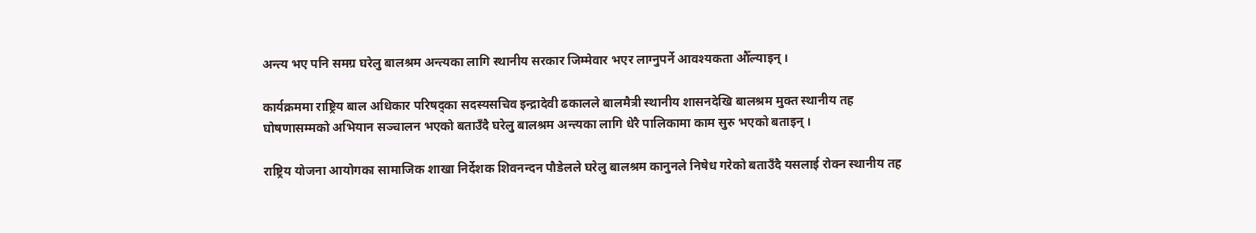अन्त्य भए पनि समग्र घरेलु बालश्रम अन्त्यका लागि स्थानीय सरकार जिम्मेवार भएर लाग्नुपर्ने आवश्यकता औँल्याइन् ।

कार्यक्रममा राष्ट्रिय बाल अधिकार परिषद्का सदस्यसचिव इन्द्रादेवी ढकालले बालमैत्री स्थानीय शासनदेखि बालश्रम मुक्त स्थानीय तह घोषणासम्मको अभियान सञ्चालन भएको बताउँदै घरेलु बालश्रम अन्त्यका लागि धेरै पालिकामा काम सुरु भएको बताइन् ।

राष्ट्रिय योजना आयोगका सामाजिक शाखा निर्देशक शिवनन्दन पौडेलले घरेलु बालश्रम कानुनले निषेध गरेको बताउँदै यसलाई रोक्न स्थानीय तह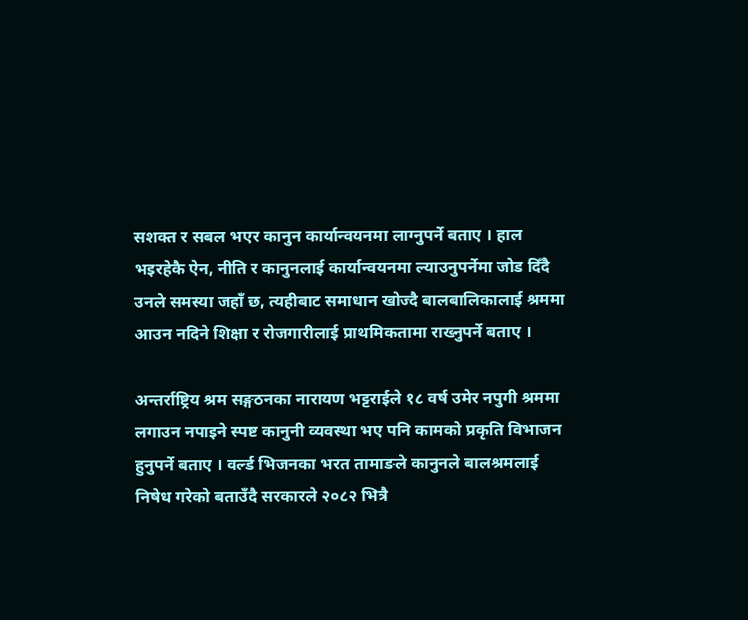सशक्त र सबल भएर कानुन कार्यान्वयनमा लाग्नुपर्ने बताए । हाल भइरहेकै ऐन, नीति र कानुनलाई कार्यान्वयनमा ल्याउनुपर्नेमा जोड दिँदै उनले समस्या जहाँ छ, त्यहीबाट समाधान खोज्दै बालबालिकालाई श्रममा आउन नदिने शिक्षा र रोजगारीलाई प्राथमिकतामा राख्नुपर्ने बताए ।

अन्तर्राष्ट्रिय श्रम सङ्गठनका नारायण भट्टराईले १८ वर्ष उमेर नपुगी श्रममा लगाउन नपाइने स्पष्ट कानुनी व्यवस्था भए पनि कामको प्रकृति विभाजन हुनुपर्ने बताए । वर्ल्ड भिजनका भरत तामाङले कानुनले बालश्रमलाई निषेध गरेको बताउँदै सरकारले २०८२ भित्रै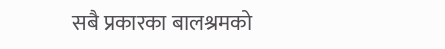सबै प्रकारका बालश्रमको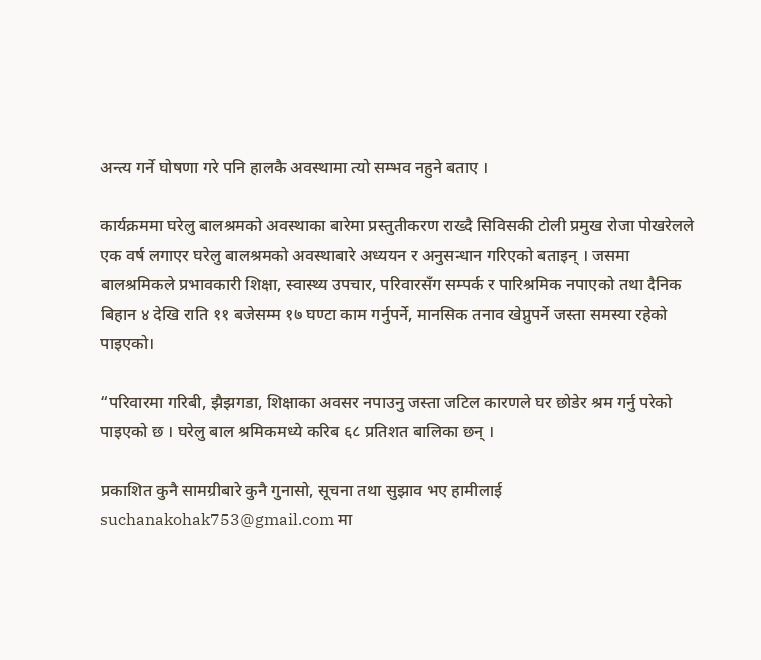अन्त्य गर्ने घोषणा गरे पनि हालकै अवस्थामा त्यो सम्भव नहुने बताए ।

कार्यक्रममा घरेलु बालश्रमको अवस्थाका बारेमा प्रस्तुतीकरण राख्दै सिविसकी टोली प्रमुख रोजा पोखरेलले एक वर्ष लगाएर घरेलु बालश्रमको अवस्थाबारे अध्ययन र अनुसन्धान गरिएको बताइन् । जसमा बालश्रमिकले प्रभावकारी शिक्षा, स्वास्थ्य उपचार, परिवारसँग सम्पर्क र पारिश्रमिक नपाएको तथा दैनिक बिहान ४ देखि राति ११ बजेसम्म १७ घण्टा काम गर्नुपर्ने, मानसिक तनाव खेप्नुपर्ने जस्ता समस्या रहेको पाइएको।

“परिवारमा गरिबी, झैझगडा, शिक्षाका अवसर नपाउनु जस्ता जटिल कारणले घर छोडेर श्रम गर्नु परेको पाइएको छ । घरेलु बाल श्रमिकमध्ये करिब ६८ प्रतिशत बालिका छन् ।

प्रकाशित कुनै सामग्रीबारे कुनै गुनासो, सूचना तथा सुझाव भए हामीलाई suchanakohak753@gmail.com मा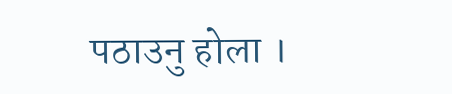पठाउनु होला ।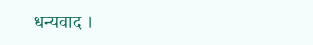धन्यवाद ।